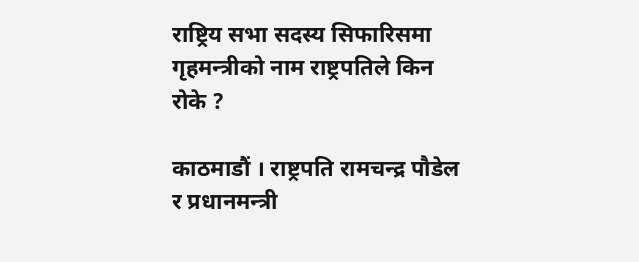राष्ट्रिय सभा सदस्य सिफारिसमा गृहमन्त्रीको नाम राष्ट्रपतिले किन रोके ?

काठमाडौं । राष्ट्रपति रामचन्द्र पौडेल र प्रधानमन्त्री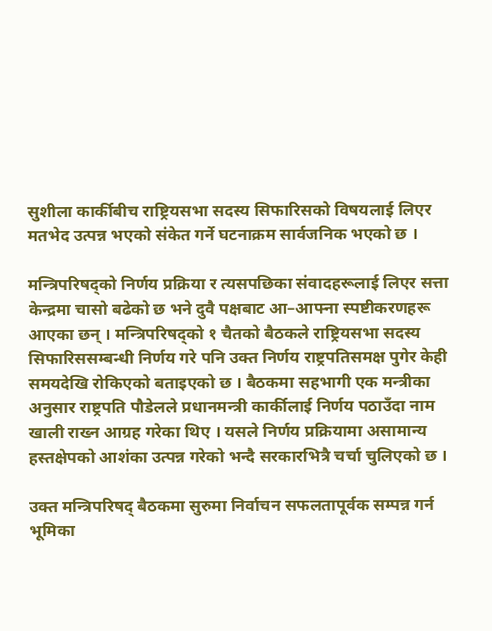सुशीला कार्कीबीच राष्ट्रियसभा सदस्य सिफारिसको विषयलाई लिएर मतभेद उत्पन्न भएको संकेत गर्ने घटनाक्रम सार्वजनिक भएको छ ।

मन्त्रिपरिषद्को निर्णय प्रक्रिया र त्यसपछिका संवादहरूलाई लिएर सत्ता केन्द्रमा चासो बढेको छ भने दुवै पक्षबाट आ–आफ्ना स्पष्टीकरणहरू आएका छन् । मन्त्रिपरिषद्को १ चैतको बैठकले राष्ट्रियसभा सदस्य सिफारिससम्बन्धी निर्णय गरे पनि उक्त निर्णय राष्ट्रपतिसमक्ष पुगेर केही समयदेखि रोकिएको बताइएको छ । बैठकमा सहभागी एक मन्त्रीका अनुसार राष्ट्रपति पौडेलले प्रधानमन्त्री कार्कीलाई निर्णय पठाउँदा नाम खाली राख्न आग्रह गरेका थिए । यसले निर्णय प्रक्रियामा असामान्य हस्तक्षेपको आशंका उत्पन्न गरेको भन्दै सरकारभित्रै चर्चा चुलिएको छ ।

उक्त मन्त्रिपरिषद् बैठकमा सुरुमा निर्वाचन सफलतापूर्वक सम्पन्न गर्न भूमिका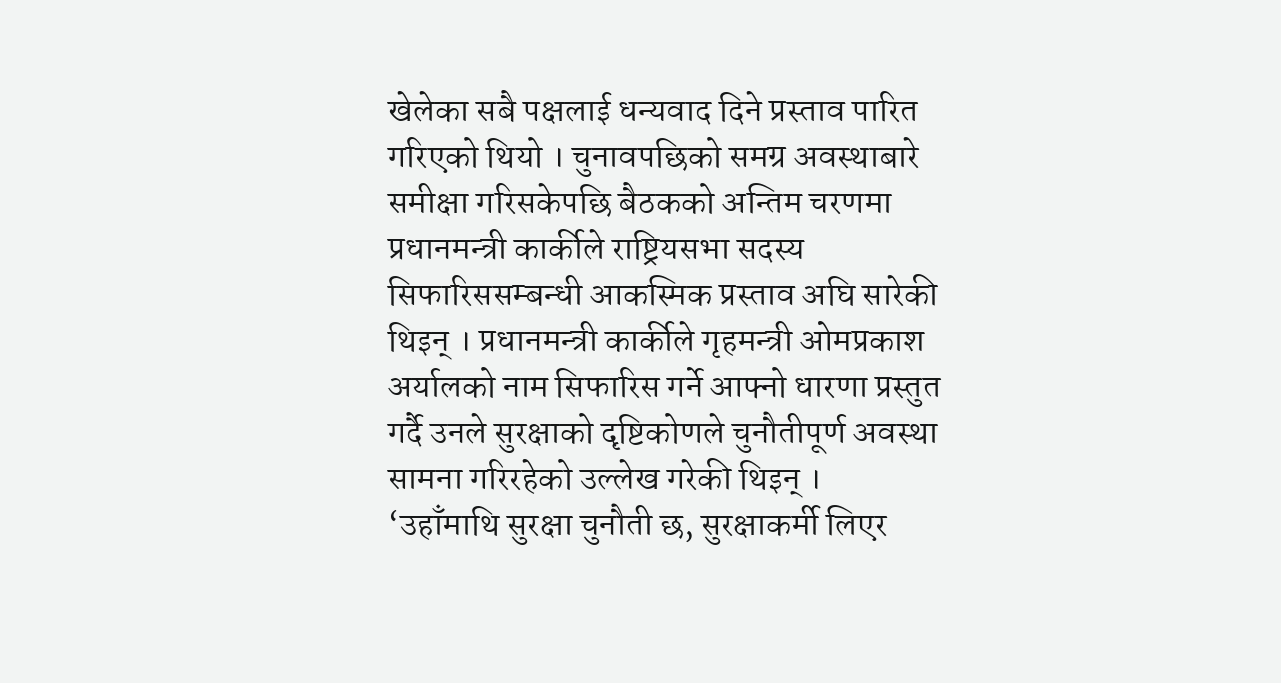खेलेका सबै पक्षलाई धन्यवाद दिने प्रस्ताव पारित गरिएको थियो । चुनावपछिको समग्र अवस्थाबारे समीक्षा गरिसकेपछि बैठकको अन्तिम चरणमा प्रधानमन्त्री कार्कीले राष्ट्रियसभा सदस्य सिफारिससम्बन्धी आकस्मिक प्रस्ताव अघि सारेकी थिइन् । प्रधानमन्त्री कार्कीले गृहमन्त्री ओमप्रकाश अर्यालको नाम सिफारिस गर्ने आफ्नो धारणा प्रस्तुत गर्दै उनले सुरक्षाको दृष्टिकोणले चुनौतीपूर्ण अवस्था सामना गरिरहेको उल्लेख गरेकी थिइन् । ‘उहाँमाथि सुरक्षा चुनौती छ, सुरक्षाकर्मी लिएर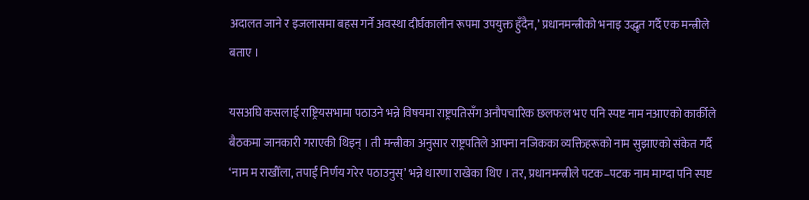अदालत जाने र इजलासमा बहस गर्ने अवस्था दीर्घकालीन रूपमा उपयुक्त हुँदैन,’ प्रधानमन्त्रीको भनाइ उद्धृत गर्दै एक मन्त्रीले बताए ।

यसअघि कसलाई राष्ट्रियसभामा पठाउने भन्ने विषयमा राष्ट्रपतिसँग अनौपचारिक छलफल भए पनि स्पष्ट नाम नआएको कार्कीले बैठकमा जानकारी गराएकी थिइन् । ती मन्त्रीका अनुसार राष्ट्रपतिले आफ्ना नजिकका व्यक्तिहरूको नाम सुझाएको संकेत गर्दै ‘नाम म राखौँला, तपाईं निर्णय गरेर पठाउनुस्‌’ भन्ने धारणा राखेका थिए । तर, प्रधानमन्त्रीले पटक–पटक नाम माग्दा पनि स्पष्ट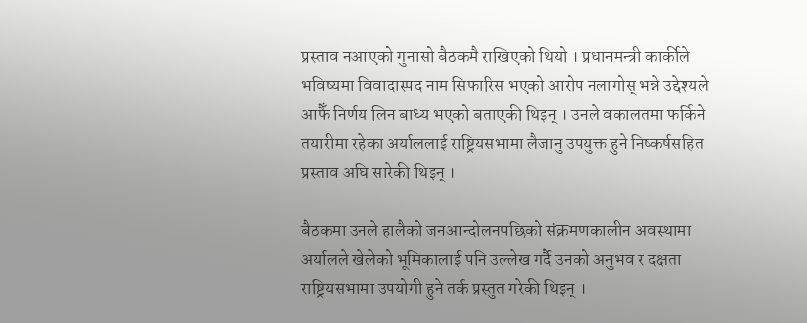प्रस्ताव नआएको गुनासो बैठकमै राखिएको थियो । प्रधानमन्त्री कार्कीले भविष्यमा विवादास्पद नाम सिफारिस भएको आरोप नलागोस् भन्ने उद्देश्यले आफैँ निर्णय लिन बाध्य भएको बताएकी थिइन् । उनले वकालतमा फर्किने तयारीमा रहेका अर्याललाई राष्ट्रियसभामा लैजानु उपयुक्त हुने निष्कर्षसहित प्रस्ताव अघि सारेकी थिइन् ।

बैठकमा उनले हालैको जनआन्दोलनपछिको संक्रमणकालीन अवस्थामा अर्यालले खेलेको भूमिकालाई पनि उल्लेख गर्दै उनको अनुभव र दक्षता राष्ट्रियसभामा उपयोगी हुने तर्क प्रस्तुत गरेकी थिइन् ।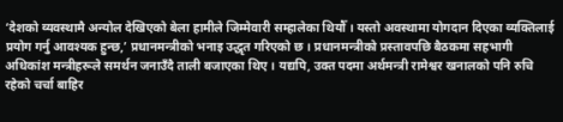‘देशको व्यवस्थामै अन्योल देखिएको बेला हामीले जिम्मेवारी सम्हालेका थियौँ । यस्तो अवस्थामा योगदान दिएका व्यक्तिलाई प्रयोग गर्नु आवश्यक हुन्छ,’ प्रधानमन्त्रीको भनाइ उद्धृत गरिएको छ । प्रधानमन्त्रीको प्रस्तावपछि बैठकमा सहभागी अधिकांश मन्त्रीहरूले समर्थन जनाउँदै ताली बजाएका थिए । यद्यपि, उक्त पदमा अर्थमन्त्री रामेश्वर खनालको पनि रुचि रहेको चर्चा बाहिर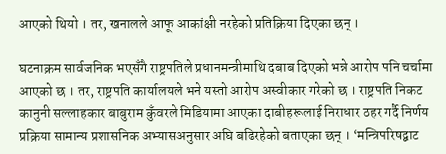आएको थियो । तर, खनालले आफू आकांक्षी नरहेको प्रतिक्रिया दिएका छन् ।

घटनाक्रम सार्वजनिक भएसँगै राष्ट्रपतिले प्रधानमन्त्रीमाथि दबाब दिएको भन्ने आरोप पनि चर्चामा आएको छ । तर, राष्ट्रपति कार्यालयले भने यस्तो आरोप अस्वीकार गरेको छ । राष्ट्रपति निकट कानुनी सल्लाहकार बाबुराम कुँवरले मिडियामा आएका दाबीहरूलाई निराधार ठहर गर्दै निर्णय प्रक्रिया सामान्य प्रशासनिक अभ्यासअनुसार अघि बढिरहेको बताएका छन् । ‘मन्त्रिपरिषद्बाट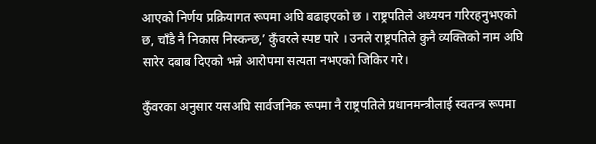आएको निर्णय प्रक्रियागत रूपमा अघि बढाइएको छ । राष्ट्रपतिले अध्ययन गरिरहनुभएको छ, चाँडै नै निकास निस्कन्छ,’ कुँवरले स्पष्ट पारे । उनले राष्ट्रपतिले कुनै व्यक्तिको नाम अघि सारेर दबाब दिएको भन्ने आरोपमा सत्यता नभएको जिकिर गरे।

कुँवरका अनुसार यसअघि सार्वजनिक रूपमा नै राष्ट्रपतिले प्रधानमन्त्रीलाई स्वतन्त्र रूपमा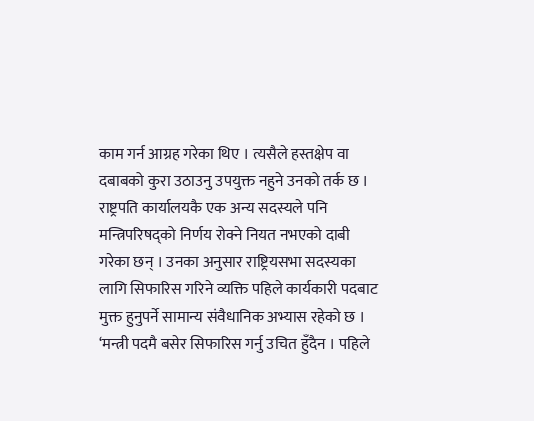काम गर्न आग्रह गरेका थिए । त्यसैले हस्तक्षेप वा दबाबको कुरा उठाउनु उपयुक्त नहुने उनको तर्क छ । राष्ट्रपति कार्यालयकै एक अन्य सदस्यले पनि मन्त्रिपरिषद्को निर्णय रोक्ने नियत नभएको दाबी गरेका छन् । उनका अनुसार राष्ट्रियसभा सदस्यका लागि सिफारिस गरिने व्यक्ति पहिले कार्यकारी पदबाट मुक्त हुनुपर्ने सामान्य संवैधानिक अभ्यास रहेको छ । ‘मन्त्री पदमै बसेर सिफारिस गर्नु उचित हुँदैन । पहिले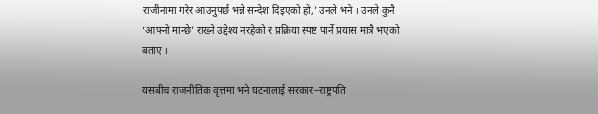राजीनामा गरेर आउनुपर्छ भन्ने सन्देश दिइएको हो,’ उनले भने । उनले कुनै ‘आफ्नो मान्छे’ राख्ने उद्देश्य नरहेको र प्रक्रिया स्पष्ट पार्ने प्रयास मात्रै भएको बताए ।

यसबीच राजनीतिक वृत्तमा भने घटनालाई सरकार–राष्ट्रपति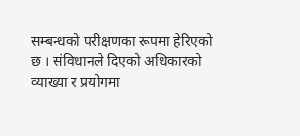सम्बन्धको परीक्षणका रूपमा हेरिएको छ । संविधानले दिएको अधिकारको व्याख्या र प्रयोगमा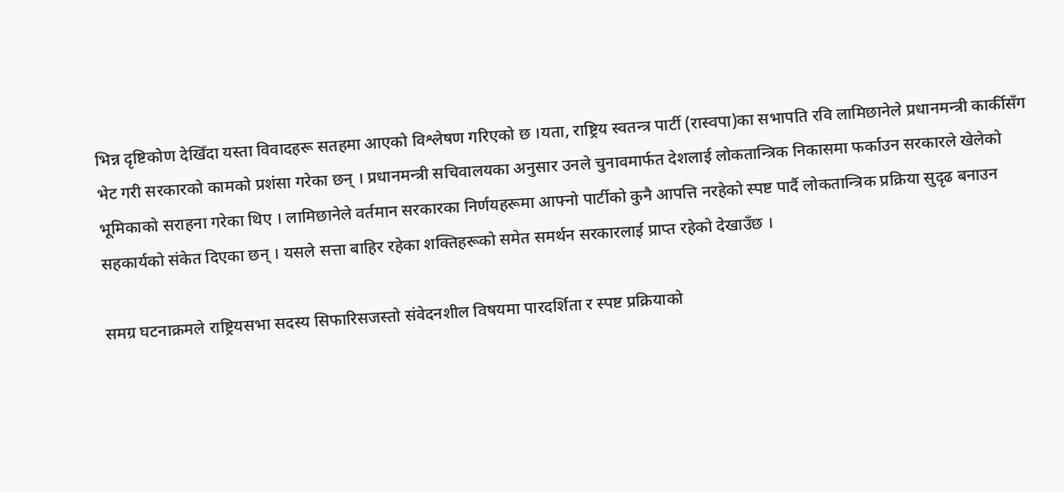भिन्न दृष्टिकोण देखिँदा यस्ता विवादहरू सतहमा आएको विश्लेषण गरिएको छ ।यता, राष्ट्रिय स्वतन्त्र पार्टी (रास्वपा)का सभापति रवि लामिछानेले प्रधानमन्त्री कार्कीसँग भेट गरी सरकारको कामको प्रशंसा गरेका छन् । प्रधानमन्त्री सचिवालयका अनुसार उनले चुनावमार्फत देशलाई लोकतान्त्रिक निकासमा फर्काउन सरकारले खेलेको भूमिकाको सराहना गरेका थिए । लामिछानेले वर्तमान सरकारका निर्णयहरूमा आफ्नो पार्टीको कुनै आपत्ति नरहेको स्पष्ट पार्दै लोकतान्त्रिक प्रक्रिया सुदृढ बनाउन सहकार्यको संकेत दिएका छन् । यसले सत्ता बाहिर रहेका शक्तिहरूको समेत समर्थन सरकारलाई प्राप्त रहेको देखाउँछ ।

समग्र घटनाक्रमले राष्ट्रियसभा सदस्य सिफारिसजस्तो संवेदनशील विषयमा पारदर्शिता र स्पष्ट प्रक्रियाको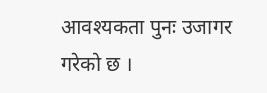आवश्यकता पुनः उजागर गरेको छ ।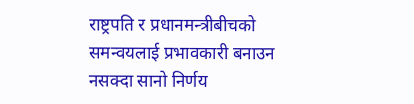राष्ट्रपति र प्रधानमन्त्रीबीचको समन्वयलाई प्रभावकारी बनाउन नसक्दा सानो निर्णय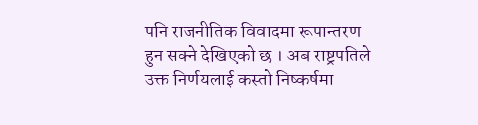पनि राजनीतिक विवादमा रूपान्तरण हुन सक्ने देखिएको छ । अब राष्ट्रपतिले उक्त निर्णयलाई कस्तो निष्कर्षमा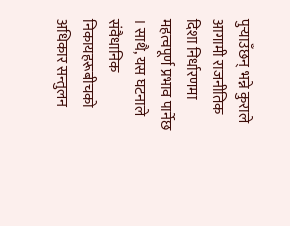पुर्‍याउँछन् भन्ने कुराले आगामी राजनीतिक दिशा निर्धारणमा महत्वपूर्ण प्रभाव पार्नेछ । साथै, यस घटनाले संवैधानिक निकायहरूबीचको अधिकार सन्तुलन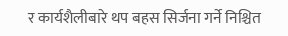र कार्यशैलीबारे थप बहस सिर्जना गर्ने निश्चित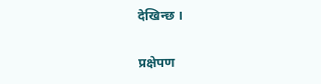देखिन्छ ।

प्रक्षेपण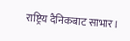राष्ट्रिय दैनिकबाट साभार।